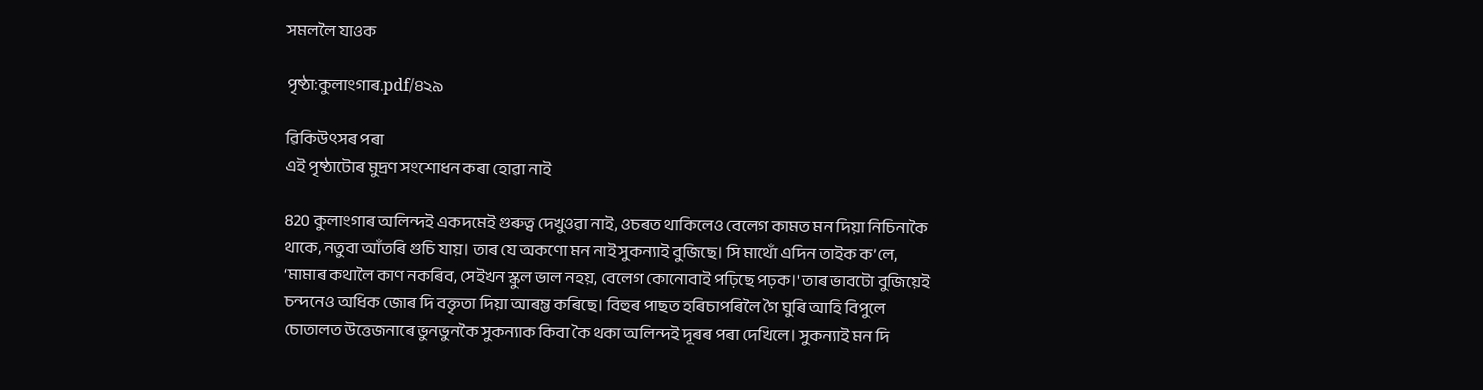সমললৈ যাওক

পৃষ্ঠা:কুলাংগাৰ.pdf/৪২৯

ৱিকিউৎসৰ পৰা
এই পৃষ্ঠাটোৰ মুদ্ৰণ সংশোধন কৰা হোৱা নাই

820 কুলাংগাৰ অলিন্দই একদমেই গুৰুত্ব দেখুওৱা নাই, ওচৰত থাকিলেও বেলেগ কামত মন দিয়া নিচিনাকৈ থাকে, নতুবা আঁতৰি গুচি যায়। তাৰ যে অকণো মন নাই সুকন্যাই বুজিছে। সি মাথোঁ এদিন তাইক ক’লে, ‘মামাৰ কথালৈ কাণ নকৰিব, সেইখন স্কুল ভাল নহয়, বেলেগ কোনোবাই পঢ়িছে পঢ়ক।' তাৰ ভাবটো বুজিয়েই চন্দনেও অধিক জোৰ দি বক্তৃতা দিয়া আৰম্ভ কৰিছে। বিহুৰ পাছত হৰিচাপৰিলৈ গৈ ঘুৰি আহি বিপুলে চোতালত উত্তেজনাৰে ভুনভুনকৈ সুকন্যাক কিবা কৈ থকা অলিন্দই দূৰৰ পৰা দেখিলে। সুকন্যাই মন দি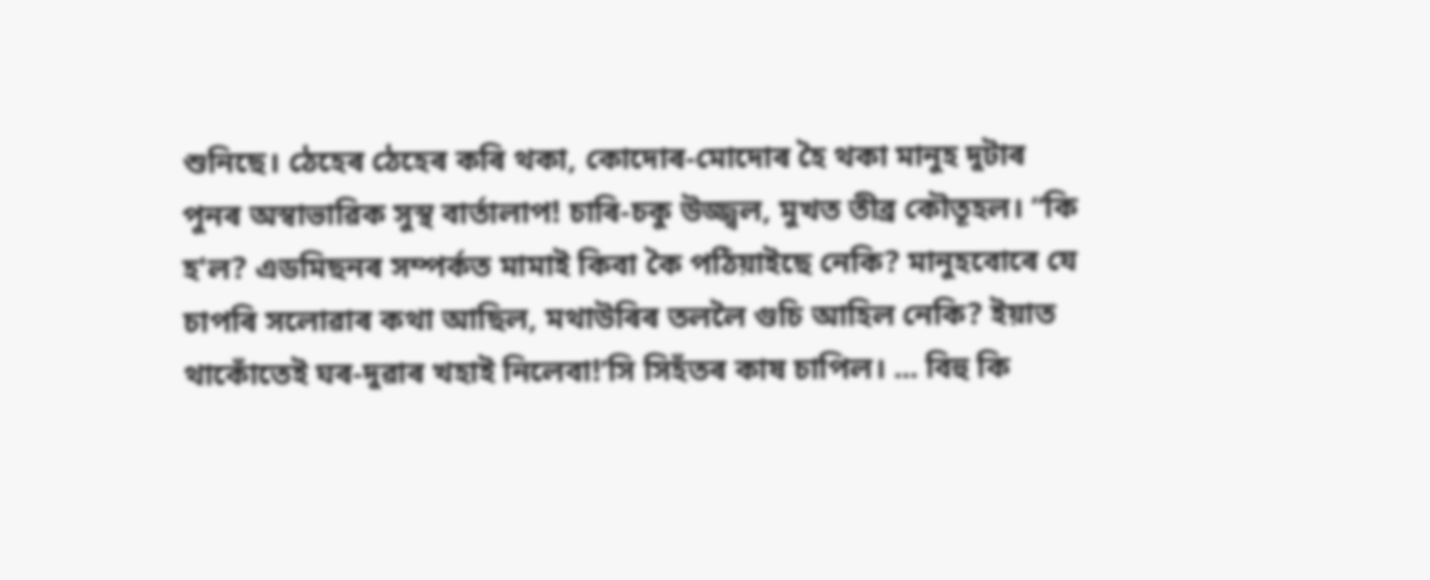শুনিছে। ঠেহেৰ ঠেহেৰ কৰি থকা, কোদোৰ-মোদোৰ হৈ থকা মানুহ দুটাৰ পুনৰ অস্বাভাৱিক সুস্থ বাৰ্তালাপ! চাৰি-চকু উজ্জ্বল, মুখত তীব্ৰ কৌতূহল। “কি হ'ল? এডমিছনৰ সম্পৰ্কত মামাই কিবা কৈ পঠিয়াইছে নেকি? মানুহবোৰে যে চাপৰি সলোৱাৰ কথা আছিল, মথাউৰিৰ তললৈ গুচি আহিল নেকি? ইয়াত থাকোঁতেই ঘৰ-দুৱাৰ খহাই নিলেবা!’সি সিহঁতৰ কাষ চাপিল। ... বিহু কি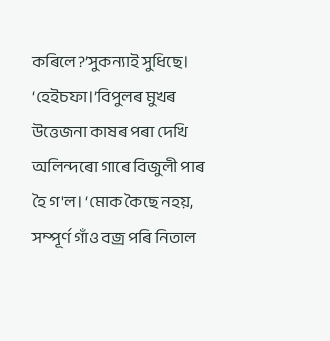কৰিলে?’সুকন্যাই সুধিছে। ‘হেইচফা।’বিপুলৰ মুখৰ উত্তেজনা কাষৰ পৰা দেখি অলিন্দৰো গাৰে বিজুলী পাৰ হৈ গ'ল। ‘মোক কৈছে নহয়, সম্পূৰ্ণ গাঁও বজ্ৰ পৰি নিতাল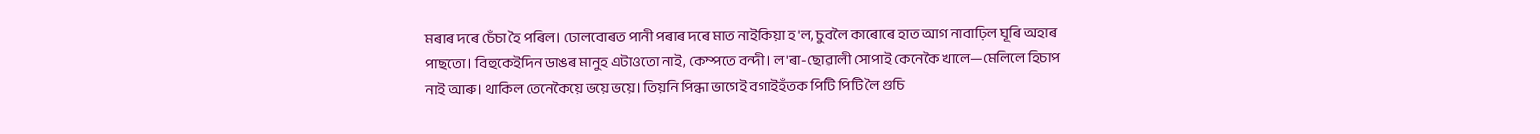মৰাৰ দৰে চেঁচা হৈ পৰিল। ঢোলবোৰত পানী পৰাৰ দৰে মাত নাইকিয়া হ'ল, চুবলৈ কাৰোৰে হাত আগ নাবাঢ়িল ঘূৰি অহাৰ পাছতো। বিহুকেইদিন ডাঙৰ মানুহ এটাওতো নাই, কেম্পতে বন্দী। ল'ৰা-ছোৱালী সোপাই কেনেকৈ খালে—মেলিলে হিচাপ নাই আৰু। থাকিল তেনেকৈয়ে ভয়ে ভয়ে। তিয়নি পিন্ধা ভাগেই বগাইহঁতক পিটি পিটি লৈ গুচি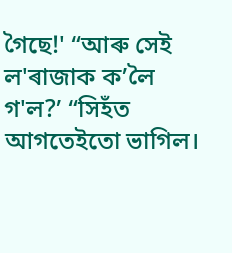গৈছে!' “আৰু সেই ল'ৰাজাক ক’লৈ গ'ল?’ “সিহঁত আগতেইতো ভাগিল।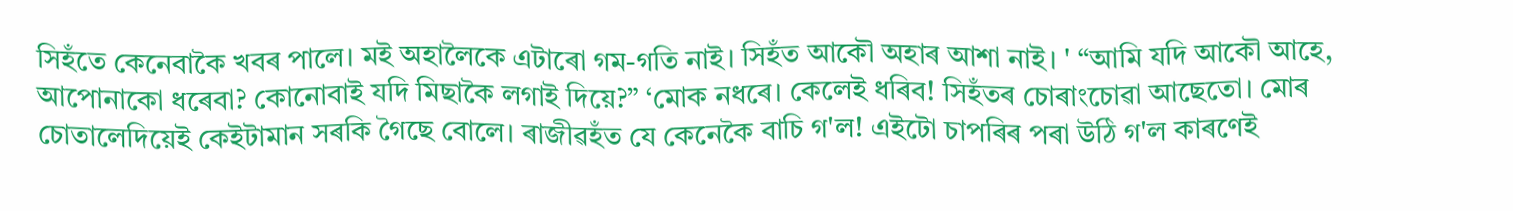সিহঁতে কেনেবাকৈ খবৰ পালে। মই অহালৈকে এটাৰো গম-গতি নাই। সিহঁত আকৌ অহাৰ আশা নাই। ' “আমি যদি আকৌ আহে, আপোনাকো ধৰেবা? কোনোবাই যদি মিছাকৈ লগাই দিয়ে?” ‘মোক নধৰে। কেলেই ধৰিব! সিহঁতৰ চোৰাংচোৱা আছেতো। মোৰ চোতালেদিয়েই কেইটামান সৰকি গৈছে বোলে। ৰাজীৱহঁত যে কেনেকৈ বাচি গ'ল! এইটো চাপৰিৰ পৰা উঠি গ'ল কাৰণেই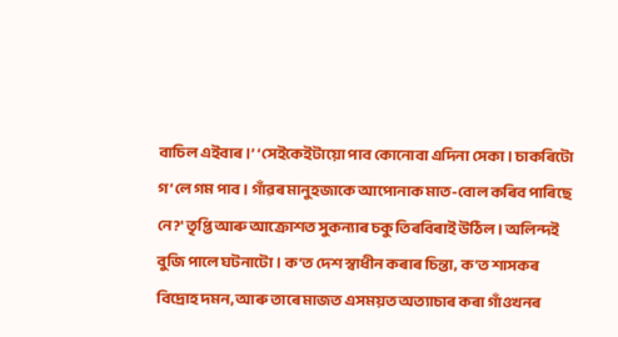বাচিল এইবাৰ।’ ‘সেইকেইটায়ো পাব কোনোবা এদিনা সেকা। চাকৰিটো গ’লে গম পাব। গাঁৱৰ মানুহজাকে আপোনাক মাত-বোল কৰিব পাৰিছে নে?' তৃপ্তি আৰু আক্ৰোশত সুকন্যাৰ চকু তিৰবিৰাই উঠিল। অলিন্দই বুজি পালে ঘটনাটো। ক'ত দেশ স্বাধীন কৰাৰ চিন্তা, ক'ত শাসকৰ বিদ্ৰোহ দমন, আৰু তাৰে মাজত এসময়ত অত্যাচাৰ কৰা গাঁওখনৰ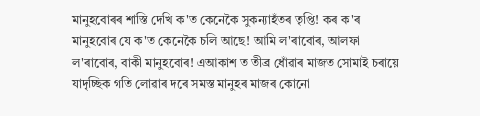মানুহবোৰৰ শাস্তি দেখি ক'ত কেনেকৈ সুকন্যাহঁতৰ তৃপ্তি! কৰ ক'ৰ মানুহবোৰ যে ক'ত কেনেকৈ চলি আছে! আমি ল'ৰাবোৰ, আলফা ল'ৰাবোৰ, বাকী মানুহবোৰ! এআকাশ ত তীব্ৰ ধোঁৱাৰ মাজত সোমাই চৰায়ে যাদৃচ্ছিক গতি লোৱাৰ দৰে সমস্ত মানুহৰ মাজৰ কোনো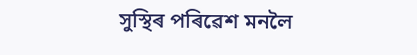সুস্থিৰ পৰিৱেশ মনলৈ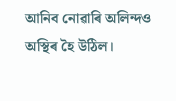আনিব নোৱাৰি অলিন্দও অস্থিৰ হৈ উঠিল।